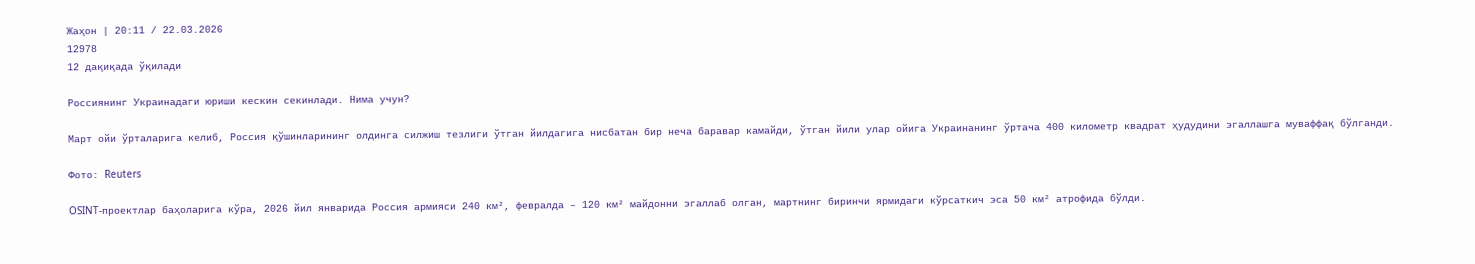Жаҳон | 20:11 / 22.03.2026
12978
12 дақиқада ўқилади

Россиянинг Украинадаги юриши кескин секинлади. Нима учун?

Март ойи ўрталарига келиб, Россия қўшинларининг олдинга силжиш тезлиги ўтган йилдагига нисбатан бир неча баравар камайди, ўтган йили улар ойига Украинанинг ўртача 400 километр квадрат ҳудудини эгаллашга муваффақ бўлганди.

Фото: Reuters

OSINT-проектлар баҳоларига кўра, 2026 йил январида Россия армияси 240 км², февралда – 120 км² майдонни эгаллаб олган, мартнинг биринчи ярмидаги кўрсаткич эса 50 км² атрофида бўлди.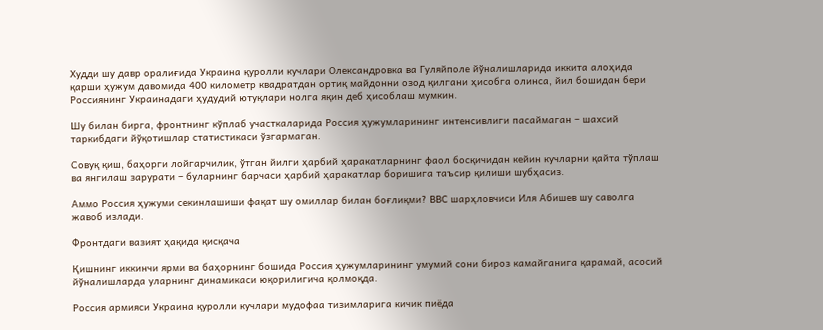Худди шу давр оралиғида Украина қуролли кучлари Олександровка ва Гуляйполе йўналишларида иккита алоҳида қарши ҳужум давомида 400 километр квадратдан ортиқ майдонни озод қилгани ҳисобга олинса, йил бошидан бери Россиянинг Украинадаги ҳудудий ютуқлари нолга яқин деб ҳисоблаш мумкин.

Шу билан бирга, фронтнинг кўплаб участкаларида Россия ҳужумларининг интенсивлиги пасаймаган – шахсий таркибдаги йўқотишлар статистикаси ўзгармаган.

Совуқ қиш, баҳорги лойгарчилик, ўтган йилги ҳарбий ҳаракатларнинг фаол босқичидан кейин кучларни қайта тўплаш ва янгилаш зарурати – буларнинг барчаси ҳарбий ҳаракатлар боришига таъсир қилиши шубҳасиз.

Аммо Россия ҳужуми секинлашиши фақат шу омиллар билан боғлиқми? BBC шарҳловчиси Иля Абишев шу саволга жавоб излади.

Фронтдаги вазият ҳақида қисқача

Қишнинг иккинчи ярми ва баҳорнинг бошида Россия ҳужумларининг умумий сони бироз камайганига қарамай, асосий йўналишларда уларнинг динамикаси юқорилигича қолмоқда.

Россия армияси Украина қуролли кучлари мудофаа тизимларига кичик пиёда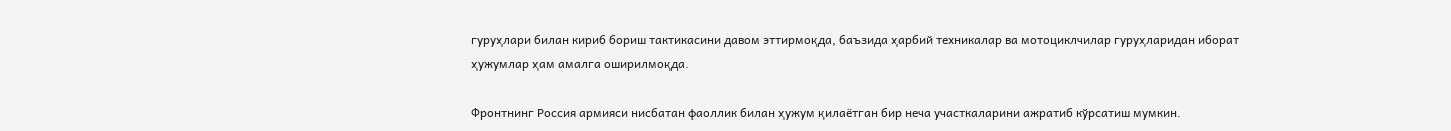гуруҳлари билан кириб бориш тактикасини давом эттирмоқда, баъзида ҳарбий техникалар ва мотоциклчилар гуруҳларидан иборат ҳужумлар ҳам амалга оширилмоқда.

Фронтнинг Россия армияси нисбатан фаоллик билан ҳужум қилаётган бир неча участкаларини ажратиб кўрсатиш мумкин.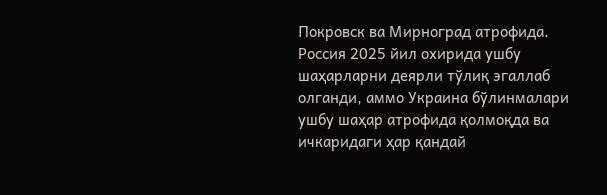Покровск ва Мирноград атрофида. Россия 2025 йил охирида ушбу шаҳарларни деярли тўлиқ эгаллаб олганди, аммо Украина бўлинмалари ушбу шаҳар атрофида қолмоқда ва ичкаридаги ҳар қандай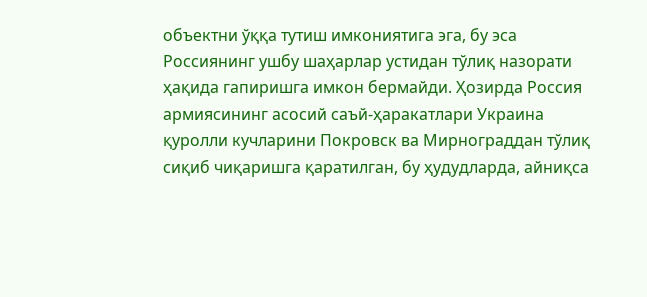объектни ўққа тутиш имкониятига эга, бу эса Россиянинг ушбу шаҳарлар устидан тўлиқ назорати ҳақида гапиришга имкон бермайди. Ҳозирда Россия армиясининг асосий саъй-ҳаракатлари Украина қуролли кучларини Покровск ва Мирнограддан тўлиқ сиқиб чиқаришга қаратилган, бу ҳудудларда, айниқса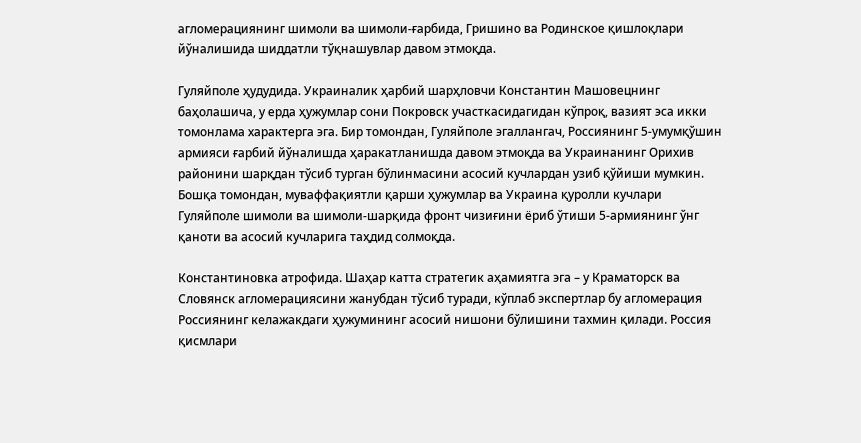агломерациянинг шимоли ва шимоли-ғарбида, Гришино ва Родинское қишлоқлари йўналишида шиддатли тўқнашувлар давом этмоқда.

Гуляйполе ҳудудида. Украиналик ҳарбий шарҳловчи Константин Машовецнинг баҳолашича, у ерда ҳужумлар сони Покровск участкасидагидан кўпроқ, вазият эса икки томонлама характерга эга. Бир томондан, Гуляйполе эгаллангач, Россиянинг 5-умумқўшин армияси ғарбий йўналишда ҳаракатланишда давом этмоқда ва Украинанинг Орихив районини шарқдан тўсиб турган бўлинмасини асосий кучлардан узиб қўйиши мумкин. Бошқа томондан, муваффақиятли қарши ҳужумлар ва Украина қуролли кучлари Гуляйполе шимоли ва шимоли-шарқида фронт чизиғини ёриб ўтиши 5-армиянинг ўнг қаноти ва асосий кучларига таҳдид солмоқда.

Константиновка атрофида. Шаҳар катта стратегик аҳамиятга эга – у Краматорск ва Словянск агломерациясини жанубдан тўсиб туради, кўплаб экспертлар бу агломерация Россиянинг келажакдаги ҳужумининг асосий нишони бўлишини тахмин қилади. Россия қисмлари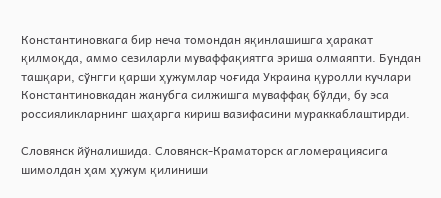Константиновкага бир неча томондан яқинлашишга ҳаракат қилмоқда, аммо сезиларли муваффақиятга эриша олмаяпти. Бундан ташқари, сўнгги қарши ҳужумлар чоғида Украина қуролли кучлари Константиновкадан жанубга силжишга муваффақ бўлди, бу эса россияликларнинг шаҳарга кириш вазифасини мураккаблаштирди.

Словянск йўналишида. Словянск-Краматорск агломерациясига шимолдан ҳам ҳужум қилиниши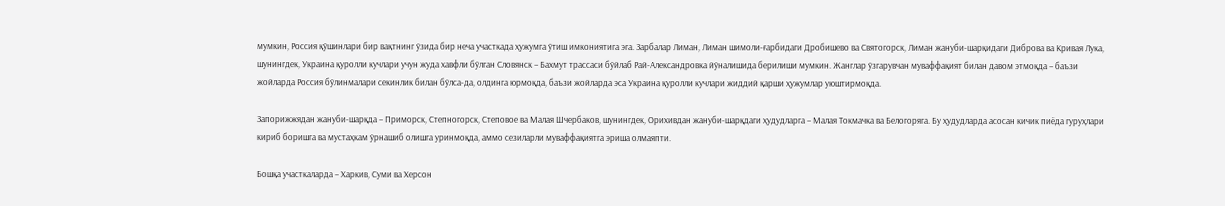мумкин, Россия қўшинлари бир вақтнинг ўзида бир неча участкада ҳужумга ўтиш имкониятига эга. Зарбалар Лиман, Лиман шимоли-ғарбидаги Дробишево ва Святогорск, Лиман жануби-шарқидаги Диброва ва Кривая Лука, шунингдек, Украина қуролли кучлари учун жуда хавфли бўлган Словянск – Бахмут трассаси бўйлаб Рай-Александровка йўналишида берилиши мумкин. Жанглар ўзгарувчан муваффақият билан давом этмоқда – баъзи жойларда Россия бўлинмалари секинлик билан бўлса-да, олдинга юрмоқда, баъзи жойларда эса Украина қуролли кучлари жиддий қарши ҳужумлар уюштирмоқда.

Запорижжядан жануби-шарқда – Приморск, Степногорск, Степовое ва Малая Шчербаков, шунингдек, Орихивдан жануби-шарқдаги ҳудудларга – Малая Токмачка ва Белогоряга. Бу ҳудудларда асосан кичик пиёда гуруҳлари кириб боришга ва мустаҳкам ўрнашиб олишга уринмоқда, аммо сезиларли муваффақиятга эриша олмаяпти.

Бошқа участкаларда – Харкив, Суми ва Херсон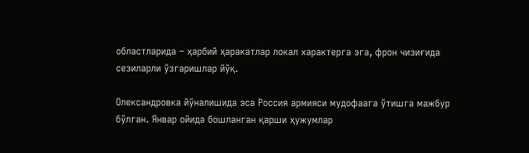областларида – ҳарбий ҳаракатлар локал характерга эга, фрон чизиғида сезиларли ўзгаришлар йўқ.

Олександровка йўналишида эса Россия армияси мудофаага ўтишга мажбур бўлган. Январ ойида бошланган қарши ҳужумлар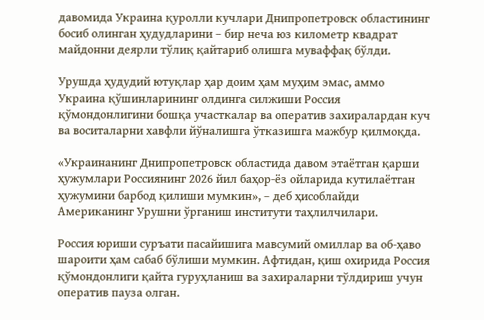давомида Украина қуролли кучлари Днипропетровск областининг босиб олинган ҳудудларини – бир неча юз километр квадрат майдонни деярли тўлиқ қайтариб олишга муваффақ бўлди.

Урушда ҳудудий ютуқлар ҳар доим ҳам муҳим эмас, аммо Украина қўшинларининг олдинга силжиши Россия қўмондонлигини бошқа участкалар ва оператив захиралардан куч ва воситаларни хавфли йўналишга ўтказишга мажбур қилмоқда.

«Украинанинг Днипропетровск областида давом этаётган қарши ҳужумлари Россиянинг 2026 йил баҳор-ёз ойларида кутилаётган ҳужумини барбод қилиши мумкин», – деб ҳисоблайди Американинг Урушни ўрганиш институти таҳлилчилари.

Россия юриши суръати пасайишига мавсумий омиллар ва об-ҳаво шароити ҳам сабаб бўлиши мумкин. Афтидан, қиш охирида Россия қўмондонлиги қайта гуруҳланиш ва захираларни тўлдириш учун оператив пауза олган.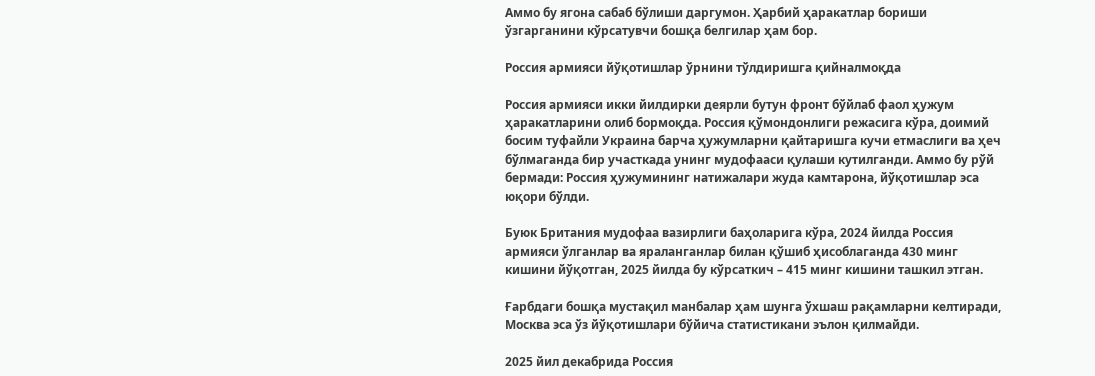Аммо бу ягона сабаб бўлиши даргумон. Ҳарбий ҳаракатлар бориши ўзгарганини кўрсатувчи бошқа белгилар ҳам бор.

Россия армияси йўқотишлар ўрнини тўлдиришга қийналмоқда

Россия армияси икки йилдирки деярли бутун фронт бўйлаб фаол ҳужум ҳаракатларини олиб бормоқда. Россия қўмондонлиги режасига кўра, доимий босим туфайли Украина барча ҳужумларни қайтаришга кучи етмаслиги ва ҳеч бўлмаганда бир участкада унинг мудофааси қулаши кутилганди. Аммо бу рўй бермади: Россия ҳужумининг натижалари жуда камтарона, йўқотишлар эса юқори бўлди.

Буюк Британия мудофаа вазирлиги баҳоларига кўра, 2024 йилда Россия армияси ўлганлар ва яраланганлар билан қўшиб ҳисоблаганда 430 минг кишини йўқотган, 2025 йилда бу кўрсаткич – 415 минг кишини ташкил этган.

Ғарбдаги бошқа мустақил манбалар ҳам шунга ўхшаш рақамларни келтиради, Москва эса ўз йўқотишлари бўйича статистикани эълон қилмайди.

2025 йил декабрида Россия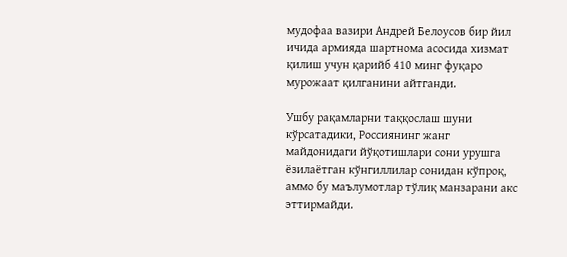мудофаа вазири Андрей Белоусов бир йил ичида армияда шартнома асосида хизмат қилиш учун қарийб 410 минг фуқаро мурожаат қилганини айтганди.

Ушбу рақамларни таққослаш шуни кўрсатадики, Россиянинг жанг майдонидаги йўқотишлари сони урушга ёзилаётган кўнгиллилар сонидан кўпроқ, аммо бу маълумотлар тўлиқ манзарани акс эттирмайди.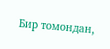Бир томондан,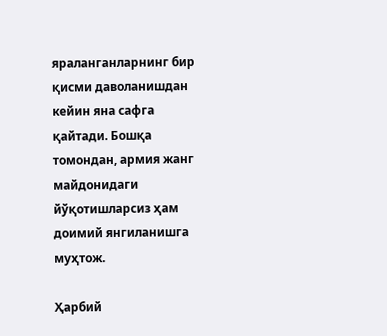яраланганларнинг бир қисми даволанишдан кейин яна сафга қайтади. Бошқа томондан, армия жанг майдонидаги йўқотишларсиз ҳам доимий янгиланишга муҳтож.

Ҳарбий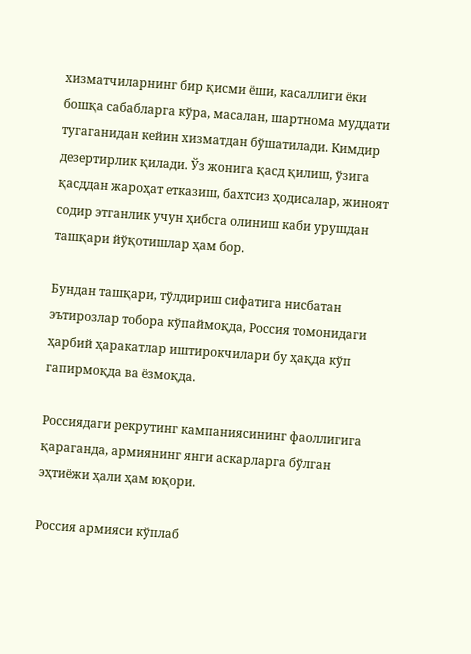хизматчиларнинг бир қисми ёши, касаллиги ёки бошқа сабабларга кўра, масалан, шартнома муддати тугаганидан кейин хизматдан бўшатилади. Кимдир дезертирлик қилади. Ўз жонига қасд қилиш, ўзига қасддан жароҳат етказиш, бахтсиз ҳодисалар, жиноят содир этганлик учун ҳибсга олиниш каби урушдан ташқари йўқотишлар ҳам бор.

Бундан ташқари, тўлдириш сифатига нисбатан эътирозлар тобора кўпаймоқда, Россия томонидаги ҳарбий ҳаракатлар иштирокчилари бу ҳақда кўп гапирмоқда ва ёзмоқда.

Россиядаги рекрутинг кампаниясининг фаоллигига қараганда, армиянинг янги аскарларга бўлган эҳтиёжи ҳали ҳам юқори.

Россия армияси кўплаб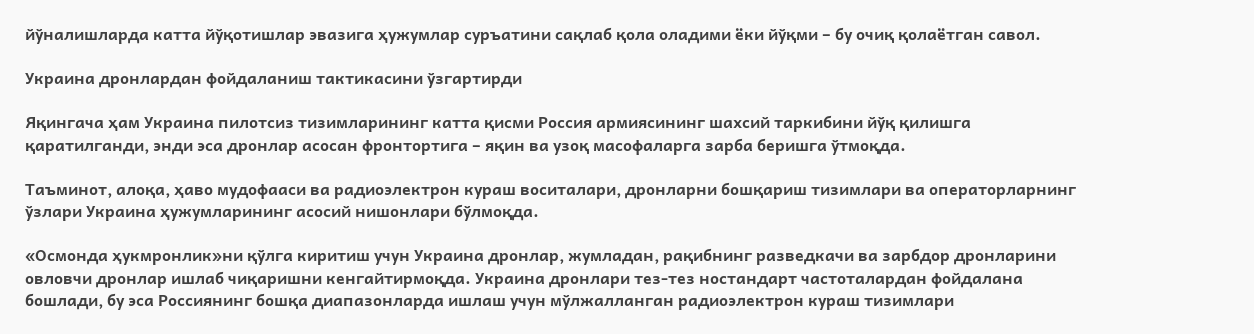йўналишларда катта йўқотишлар эвазига ҳужумлар суръатини сақлаб қола оладими ёки йўқми – бу очиқ қолаётган савол.

Украина дронлардан фойдаланиш тактикасини ўзгартирди

Яқингача ҳам Украина пилотсиз тизимларининг катта қисми Россия армиясининг шахсий таркибини йўқ қилишга қаратилганди, энди эса дронлар асосан фронтортига – яқин ва узоқ масофаларга зарба беришга ўтмоқда.

Таъминот, алоқа, ҳаво мудофааси ва радиоэлектрон кураш воситалари, дронларни бошқариш тизимлари ва операторларнинг ўзлари Украина ҳужумларининг асосий нишонлари бўлмоқда.

«Осмонда ҳукмронлик»ни қўлга киритиш учун Украина дронлар, жумладан, рақибнинг разведкачи ва зарбдор дронларини овловчи дронлар ишлаб чиқаришни кенгайтирмоқда. Украина дронлари тез-тез ностандарт частоталардан фойдалана бошлади, бу эса Россиянинг бошқа диапазонларда ишлаш учун мўлжалланган радиоэлектрон кураш тизимлари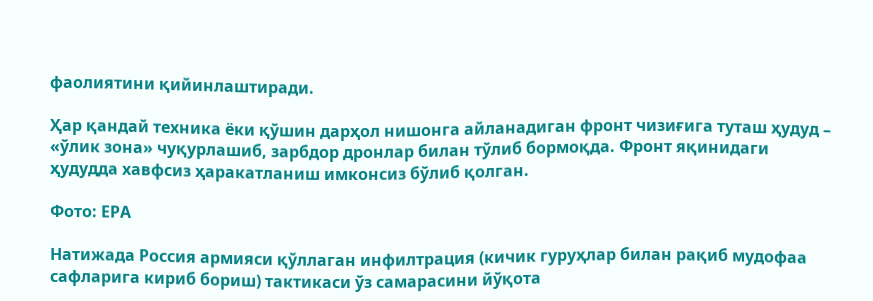фаолиятини қийинлаштиради.

Ҳар қандай техника ёки қўшин дарҳол нишонга айланадиган фронт чизиғига туташ ҳудуд – «ўлик зона» чуқурлашиб, зарбдор дронлар билан тўлиб бормоқда. Фронт яқинидаги ҳудудда хавфсиз ҳаракатланиш имконсиз бўлиб қолган.

Фото: EPA

Натижада Россия армияси қўллаган инфилтрация (кичик гуруҳлар билан рақиб мудофаа сафларига кириб бориш) тактикаси ўз самарасини йўқота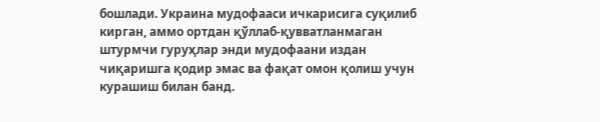бошлади. Украина мудофааси ичкарисига суқилиб кирган, аммо ортдан қўллаб-қувватланмаган штурмчи гуруҳлар энди мудофаани издан чиқаришга қодир эмас ва фақат омон қолиш учун курашиш билан банд.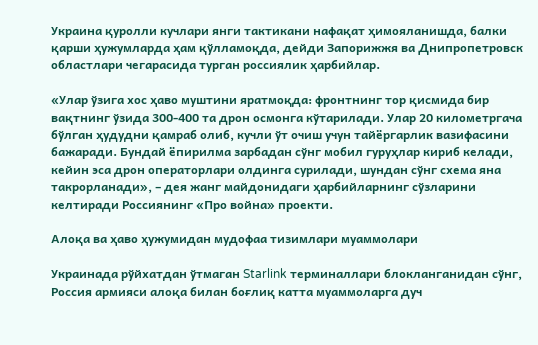Украина қуролли кучлари янги тактикани нафақат ҳимояланишда, балки қарши ҳужумларда ҳам қўлламоқда, дейди Запорижжя ва Днипропетровск областлари чегарасида турган россиялик ҳарбийлар.

«Улар ўзига хос ҳаво муштини яратмоқда: фронтнинг тор қисмида бир вақтнинг ўзида 300-400 та дрон осмонга кўтарилади. Улар 20 километргача бўлган ҳудудни қамраб олиб, кучли ўт очиш учун тайёргарлик вазифасини бажаради. Бундай ёпирилма зарбадан сўнг мобил гуруҳлар кириб келади, кейин эса дрон операторлари олдинга сурилади, шундан сўнг схема яна такрорланади», – дея жанг майдонидаги ҳарбийларнинг сўзларини келтиради Россиянинг «Про война» проекти.

Алоқа ва ҳаво ҳужумидан мудофаа тизимлари муаммолари

Украинада рўйхатдан ўтмаган Starlink терминаллари блокланганидан сўнг, Россия армияси алоқа билан боғлиқ катта муаммоларга дуч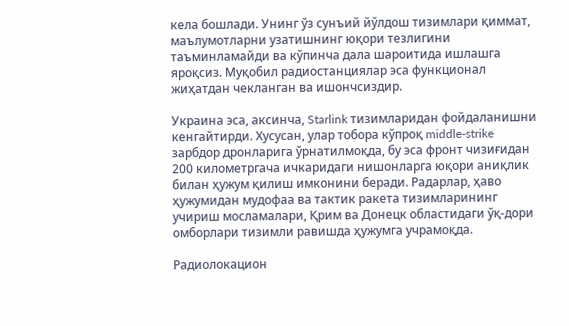кела бошлади. Унинг ўз сунъий йўлдош тизимлари қиммат, маълумотларни узатишнинг юқори тезлигини таъминламайди ва кўпинча дала шароитида ишлашга яроқсиз. Муқобил радиостанциялар эса функционал жиҳатдан чекланган ва ишончсиздир.

Украина эса, аксинча, Starlink тизимларидан фойдаланишни кенгайтирди. Хусусан, улар тобора кўпроқ middle-strike зарбдор дронларига ўрнатилмоқда, бу эса фронт чизиғидан 200 километргача ичкаридаги нишонларга юқори аниқлик билан ҳужум қилиш имконини беради. Радарлар, ҳаво ҳужумидан мудофаа ва тактик ракета тизимларининг учириш мосламалари, Қрим ва Донецк областидаги ўқ-дори омборлари тизимли равишда ҳужумга учрамоқда.

Радиолокацион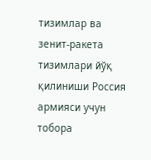тизимлар ва зенит-ракета тизимлари йўқ қилиниши Россия армияси учун тобора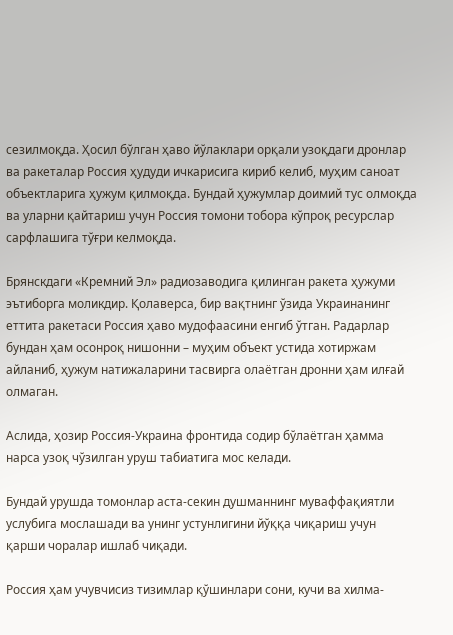сезилмоқда. Ҳосил бўлган ҳаво йўлаклари орқали узоқдаги дронлар ва ракеталар Россия ҳудуди ичкарисига кириб келиб, муҳим саноат объектларига ҳужум қилмоқда. Бундай ҳужумлар доимий тус олмоқда ва уларни қайтариш учун Россия томони тобора кўпроқ ресурслар сарфлашига тўғри келмоқда.

Брянскдаги «Кремний Эл» радиозаводига қилинган ракета ҳужуми эътиборга моликдир. Қолаверса, бир вақтнинг ўзида Украинанинг еттита ракетаси Россия ҳаво мудофаасини енгиб ўтган. Радарлар бундан ҳам осонроқ нишонни – муҳим объект устида хотиржам айланиб, ҳужум натижаларини тасвирга олаётган дронни ҳам илғай олмаган.

Аслида, ҳозир Россия-Украина фронтида содир бўлаётган ҳамма нарса узоқ чўзилган уруш табиатига мос келади.

Бундай урушда томонлар аста-секин душманнинг муваффақиятли услубига мослашади ва унинг устунлигини йўққа чиқариш учун қарши чоралар ишлаб чиқади.

Россия ҳам учувчисиз тизимлар қўшинлари сони, кучи ва хилма-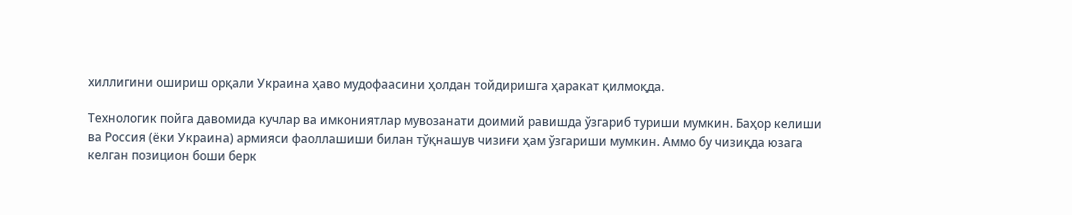хиллигини ошириш орқали Украина ҳаво мудофаасини ҳолдан тойдиришга ҳаракат қилмоқда.

Технологик пойга давомида кучлар ва имкониятлар мувозанати доимий равишда ўзгариб туриши мумкин. Баҳор келиши ва Россия (ёки Украина) армияси фаоллашиши билан тўқнашув чизиғи ҳам ўзгариши мумкин. Аммо бу чизиқда юзага келган позицион боши берк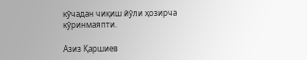кўчадан чиқиш йўли ҳозирча кўринмаяпти.

Азиз Қаршиев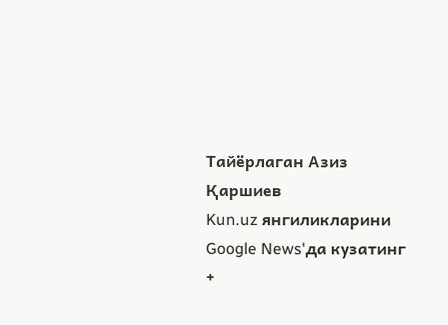Тайёрлаган Азиз Қаршиев
Kun.uz янгиликларини Google News'да кузатинг
+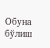Обуна бўлиш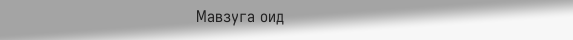Мавзуга оид